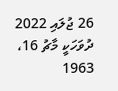26 ޖުލައި 2022
ދުވަހަކީ މާޗު 16، 1963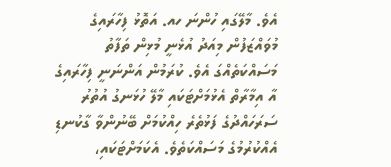އެވެ. މާލޭގައި ހުންނަ ހއ. އަތޮޅު ފިހާރައިގެ މުވައްޒަފުން މިއަދު އުޅެނީ މުޅިން ތަފާތު މަސައްކަތެއްގަ އެވެ. ކުރަމުން އަންނަނީ ފިހާރައިގެ އާ އިމާރާތް އެޅުމަށްޓަކައި މާލޭ ހުޅަނގު އުތުރު ސަރަހައްދުގެ ފަޅުތެރެ ހިއްކުމަށް ބޭނުންވާ ގާކުނޑި އެއްކުރުމުގެ މަސައްކަތެވެ. އެކަމަށްޓަކައި،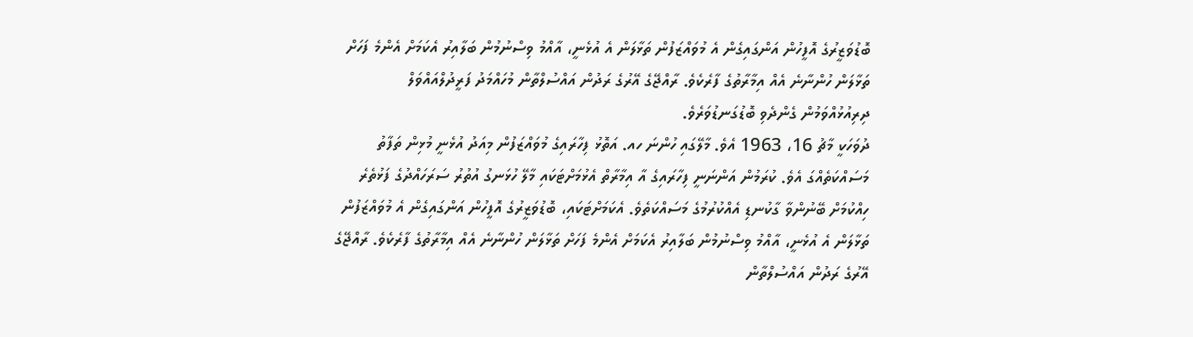ބޮޑުވަޒީރުގެ އޮފީހުން އަންގައިގެން އެ މުވައްޒަފުން ތަޅާލަން އެ އުޅެނީ، އާއްމު ވިސްނުމުން ބަލާއިރު އެކަމަށް އެންމެ ފަހަށް ތަޅާލަން ހުންނާނެ އެއް އިމާރާތުގެ ފާރެކެވެ. ރާއްޖޭގެ އޭރުގެ ރަދުން އައްސުލްތާން މުހައްމަދު ފަރީދުލްއައްވަލް ދިރިއުޅުއްވަމުން ގެންދެވި ބޮޑުގަނޑުވަރެވެ.
ދުވަހަކީ މާޗު 16، 1963 އެވެ. މާލޭގައި ހުންނަ ހއ. އަތޮޅު ފިހާރައިގެ މުވައްޒަފުން މިއަދު އުޅެނީ މުޅިން ތަފާތު މަސައްކަތެއްގަ އެވެ. ކުރަމުން އަންނަނީ ފިހާރައިގެ އާ އިމާރާތް އެޅުމަށްޓަކައި މާލޭ ހުޅަނގު އުތުރު ސަރަހައްދުގެ ފަޅުތެރެ ހިއްކުމަށް ބޭނުންވާ ގާކުނޑި އެއްކުރުމުގެ މަސައްކަތެވެ. އެކަމަށްޓަކައި، ބޮޑުވަޒީރުގެ އޮފީހުން އަންގައިގެން އެ މުވައްޒަފުން ތަޅާލަން އެ އުޅެނީ، އާއްމު ވިސްނުމުން ބަލާއިރު އެކަމަށް އެންމެ ފަހަށް ތަޅާލަން ހުންނާނެ އެއް އިމާރާތުގެ ފާރެކެވެ. ރާއްޖޭގެ އޭރުގެ ރަދުން އައްސުލްތާން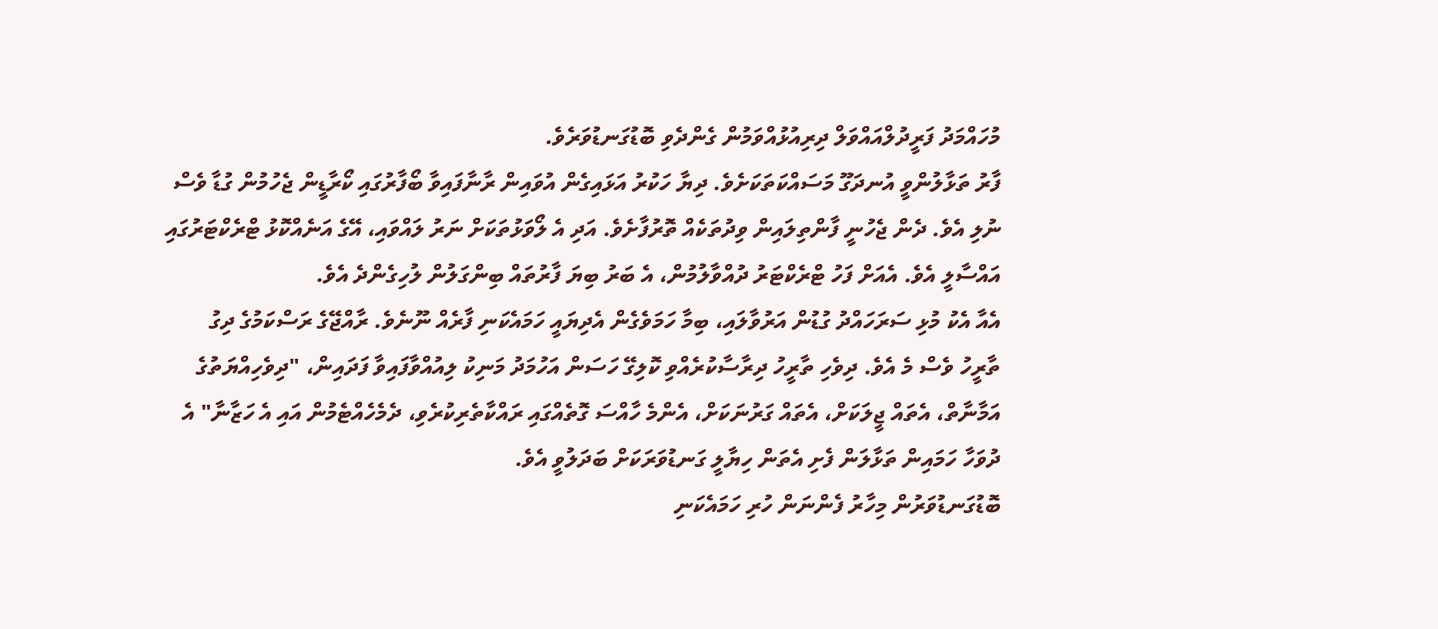މުހައްމަދު ފަރީދުލްއައްވަލް ދިރިއުޅުއްވަމުން ގެންދެވި ބޮޑުގަނޑުވަރެވެ.
ފާރު ތަޅާލުންވީ އުނދަގޫ މަސައްކަތަކަށެވެ. ދިޔާ ހަކުރު އަޅައިގެން އުވައިން ރާނާފައިވާ ބޯފާރުގައި ކޯރާޑީން ޖެހުމުން ގުޑާ ވެސް ނުލި އެވެ. ދެން ޖެހުނީ ފާންތިލައިން ވިދުތަކެއް ތޮރުފާށެވެ. އަދި އެ ލޯވަޅުތަކަށް ނަރު ލައްވައި، އޭގެ އަނެއްކޮޅު ޓްރެކްޓަރުގައި އައްސާލީ އެވެ. އެއަށް ފަހު ޓްރެކްޓަރު ދުއްވާލުމުން، އެ ބަރު ބިޔަ ފާރުތައް ބިންގަލުން ލުހިގެންދެ އެވެ.
އެއާ އެކު މުޅި ސަރަހައްދު ގުޑުން އަރުވާލައި، ބިމާ ހަމަވެގެން އެދިޔައީ ހަމައެކަނި ފާރެއް ނޫނެވެ. ރާއްޖޭގެ ރަސްކަމުގެ ދިގު ތާރީހު ވެސް މެ އެވެ. ދިވެހި ތާރީހު ދިރާސާކުރެއްވި ކޮލިގޭ ހަސަން އަހުމަދު މަނިކު ލިއުއްވާފައިވާ ފަދައިން، "ދިވެހިއްޔަތުގެ އަމާނާތް، އެތައް ޖީލަކަށް، އެތައް ގަރުނަކަށް، އެންމެ ހާއްސަ ގޮތެއްގައި ރައްކާތެރިކުރެވި، ދެމެހެއްޓެމުން އައި އެ ހަޒާނާ" އެ ދުވަހާ ހަމައިން ތަޅާލަން ފެށި އެތަން ހިޔާލީ ގަނޑުވަރަކަށް ބަދަލުވީ އެވެ.
ބޮޑުގަނޑުވަރުން މިހާރު ފެންނަން ހުރި ހަމައެކަނި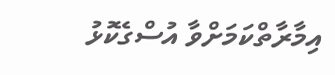އިމާރާތްކަމަށްވާ އުސްގެކޮޅު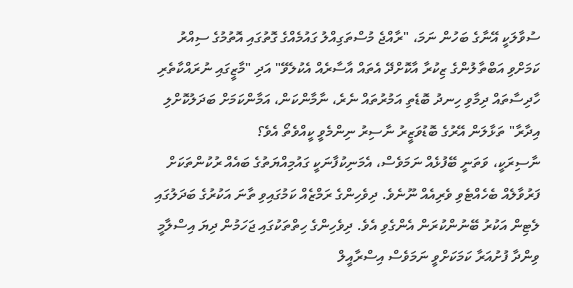ސުވާލަކީ އޭނާގެ ބަހުން ނަމަ، "ރާއްޖެ މުސްތަގިއްލު ގައުމެއްގެ ގޮތުގައި އޮތުމުގެ ސިއްރު ކަމަށްވި އަބްތާލުންގެ ޒިކުރާ އާކޮށްދޭ އެތައް އާސާރެއް އެކުލެވޭ" އަދި "މާޒީގައި ނުރައްކާތެރި ހާދިސާތައް ދިމާވި ހިނދު ބޮޑެތި އަމުރުތައް ނެރެ، ނާމާންކަން، އަމާންކަމަށް ބަދަލުކޮށްލި އިދާރާ" ތަޅާލަން އޭރުގެ ބޮޑުވަޒީރު ނާސިރު ނިންމެވީ ކީއްވެތޯ އެވެ؟
ނާސިރަކީ، ވަތަނީ ބޭފުޅެއް ނަމަވެސް، އެމަނިކުފާނަކީ ގައުމިއްޔަތުގެ ބައެއް ރުކުންތަކަށް ފަރުވާލެއް ބެހެއްޓެވި ވެރިއެއް ނޫނެވެ. ދިވެހިންގެ ރަމްޒެއް ކަމުގައިވި ތާނަ އަކުރުގެ ބަދަލުގައި ލެޓިން އަކުރު ބޭނުންކުރަން އެންގެވި އެވެ. ދިވެހިންގެ ހިތްތަކުގައި ޖަހަމުން ދިޔަ އިސްލާމީ ވިންދާ ފުށުއަރާ ކަމަކަށްވީ ނަމަވެސް އިސްރާއީލް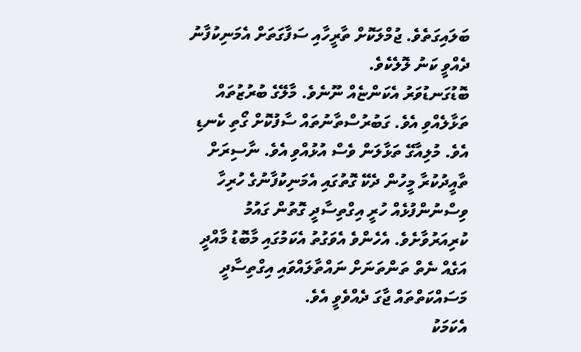ބަލައިގަތެވެ. ޖުމްލަކޮށް ތާރީހާއި ސަފާގަތަށް އެމަނިކުފާނު ދެއްވީ ކަނު ލޮލެކެވެ.
ބޮޑުގަނޑުވަރު އެކަންޏެއް ނޫނެވެ. މާލޭގެ ބުރުޒުތައް ތަޅާލެއްވި އެވެ. ގަބުރުސްތާނުތައް ސާފުކޮށް ގޯތި ކެނޑި އެވެ. މުލިއާގޭ ތަޅާލަން ވެސް އުޅުއްވި އެވެ. ނާސިރަށް ތާއީދުކުރާ މީހުން ދެކޭ ގޮތުގައި އެމަނިކުފާނުގެ ހުރިހާ ވިސްނުންފުޅެއް ހުރީ އިގްތިސާދީ ގޮތުން ގައުމު ކުރިއަރުވާށެވެ. އެހެންވެ އެވަގުތު އެކަމުގައި މާބޮޑު މާއްދީ އަގެއް ނެތް ތަންތަނަށް ނައްތާލައްވައި އިގްތިސާދީ މަސައްކަތްތައް ޖާގަ ދެއްވެވީ އެވެ.
އެކަމަކު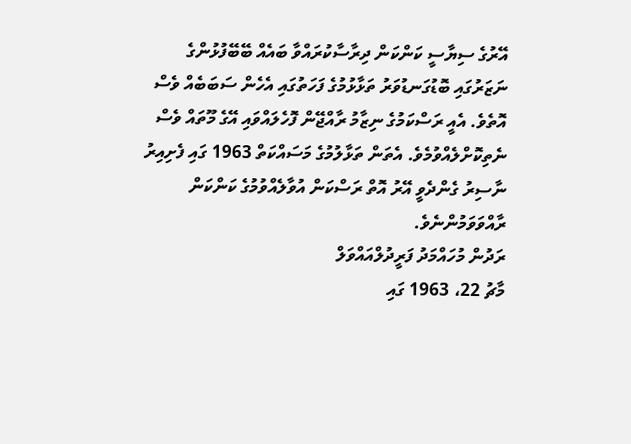އޭރުގެ ސިޔާސީ ކަންކަން ދިރާސާކުރައްވާ ބައެއް ބޭބޭފުޅުންގެ ނަޒަރުގައި ބޮޑުގަނޑުވަރު ތަޅާޅުމުގެ ފަހަތުގައި އެހެން ސަބަބެއް ވެސް އޮތެވެ. އެއީ ރަސްކަމުގެ ނިޒާމު ރާއްޖޭން ފޮހެލައްވައި އޭގެ މޫތައް ވެސް ނެތިކޮށްލެއްވުމެވެ. އެތަން ތަޅާލުމުގެ މަސައްކަތް 1963 ގައި ފެށިއިރު ނާސިރު ގެންދެވީ އޭރު އޮތް ރަސްކަން އުވާލެއްވުމުގެ ކަންކަން ރާއްވަވަމުންނެވެ.
ރަދުން މުހައްމަދު ފަރީދުލްއައްވަލް
މާޗު 22، 1963 ގައި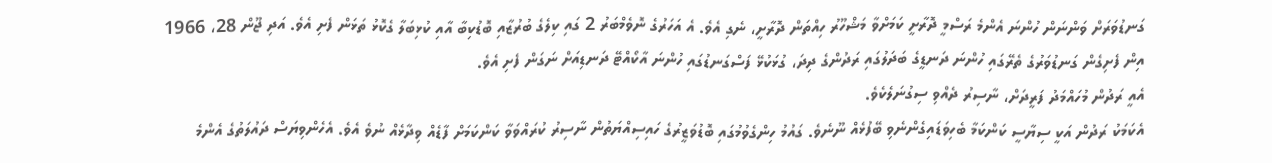ގަނޑުވަރަށް ވަންނަން ހުންނަ އެންމެ ރަސްމީ ދޮރާށީ ކަމަށްވާ މަޝްހޫރު ހިއްތަން ދޮރާށީ، ނެގި އެވެ. އެ އަހަރުގެ ނޮވެމްބަރު 2 ގައި ކިލެގެ ބުރުޒާއި ބޮޑުކިބާ އާއި ކުޅިބަލާ ގެކޮޅު ތަޅަން ފެށި އެވެ. އަދި ޖޫން 28، 1966 އިން ފެށިގެން ގަނޑުވަރުގެ ތެރޭގައި ހުންނަ ދަނޑީގެ ބަދަލުގައި ރަދުންގެ ދިދަ، ގުޅަކުޅޭ ފަސްގަނޑުގައި ހުންނަ އާކޯއްޓޭ ދަނޑިއަށް ނަގަން ފެށި އެވެ.
އެއީ ރަދުން މުހައްމަދު ފަރީދަށް، ނާސިރު ދެއްވި ސިގުނަލެކެވެ.
އެކަމަކު ރަދުން އަކީ ސިޔާސީ ކަންކަމާ ބެހިވަޑައިގެންނެވި ބޭފުޅެއް ނޫނެވެ. ގައުމު ހިންގެވުމުގައި ބޮޑުވަޒީރުގެ ހައިސިއްޔަތުން ނާސިރު ކުރައްވަވާ ކަންކަމަށް ފާޑެއް ވިދާޅެއް ނުވެ އެވެ. އެހެންވިޔަސް ދައުލަތުގެ އެންމެ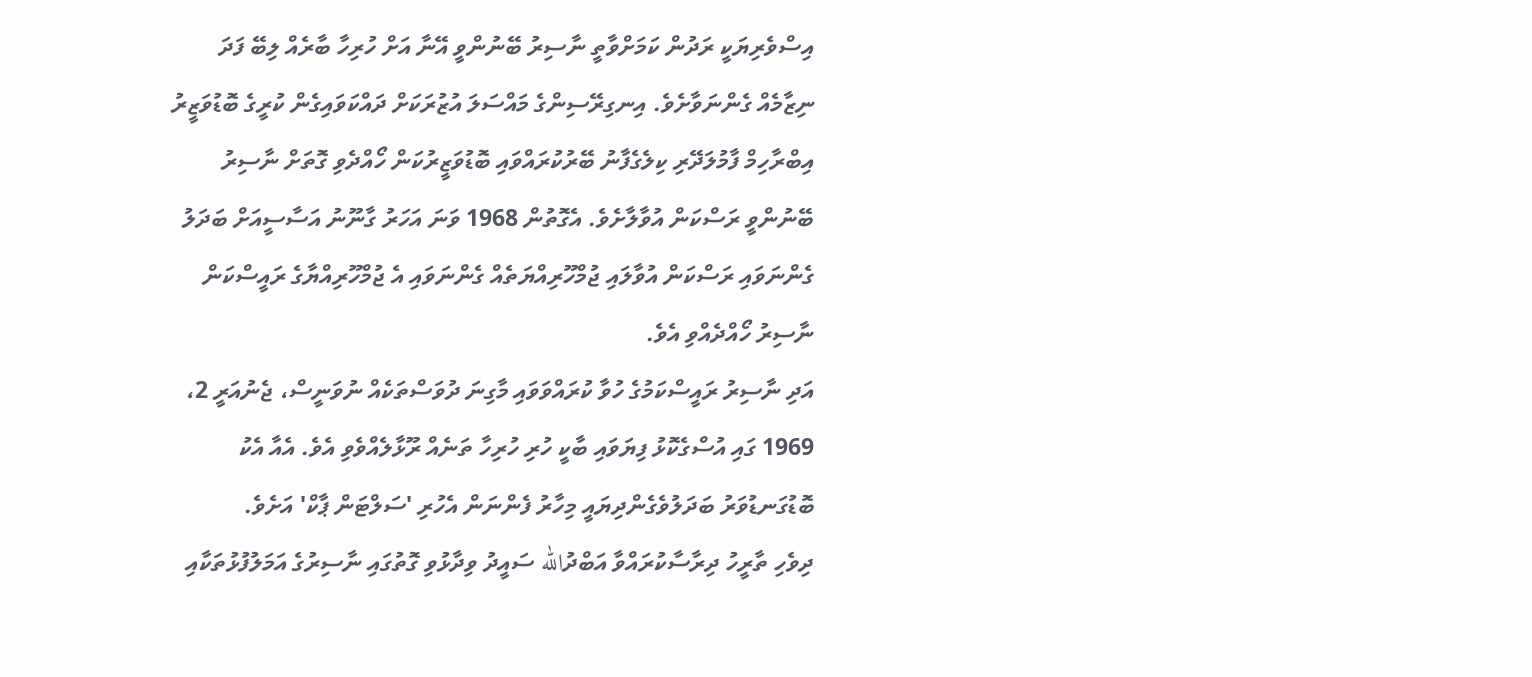އިސްވެރިޔަކީ ރަދުން ކަމަށްވާތީ ނާސިރު ބޭނުންވީ އޭނާ އަށް ހުރިހާ ބާރެއް ލިބޭ ފަދަ ނިޒާމެއް ގެންނަވާށެވެ. އިނގިރޭސިންގެ މައްސަލަ އުޒުރަކަށް ދައްކަވައިގެން ކުރީގެ ބޮޑުވަޒީރު އިބްރާހިމް ފާމުލަދޭރި ކިލެގެފާނު ބޭރުކުރައްވައި ބޮޑުވަޒީރުކަން ހޯއްދެވި ގޮތަށް ނާސިރު ބޭނުންވީ ރަސްކަން އުވާލާށެވެ. އެގޮތުން 1968 ވަނަ އަހަރު ގާނޫނު އަސާސީއަށް ބަދަލު ގެންނަވައި ރަސްކަން އުވާލައި ޖުމްހޫރިއްޔަތެއް ގެންނަވައި އެ ޖުމްހޫރިއްޔާގެ ރައީސްކަން ނާސިރު ހޯއްދެއްވި އެވެ.
އަދި ނާސިރު ރައީސްކަމުގެ ހުވާ ކުރައްވަވައި މާގިނަ ދުވަސްތަކެއް ނުވަނީސް، ޖެނުއަރީ 2، 1969 ގައި އުސްގެކޮޅު ފިޔަވައި ބާކީ ހުރި ހުރިހާ ތަނެއް ރޫޅާލެއްވެވި އެވެ. އެއާ އެކު ބޮޑުގަނޑުވަރު ބަދަލުވެގެންދިޔައީ މިހާރު ފެންނަން އެހުރި 'ސަލްޓަން ޕާކް' އަށެވެ.
ދިވެހި ތާރީހު ދިރާސާކުރައްވާ އަބްދުالله ސައީދު ވިދާޅުވި ގޮތުގައި ނާސިރުގެ އަމަލުފުޅުތަކާއި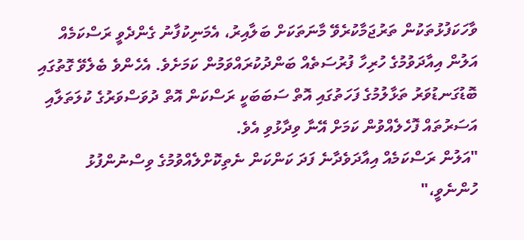ވާހަކަފުޅުތަކުން ތަރުޖަމާކުރެވޭ މާނަތަކަށް ބަލާއިރު، އެމަނިކުފާނު ގެންދެވީ ރަސްކަމެއް އަލުން އިއާދަވުމުގެ ހުރިހާ ފުރުސަތެއް ބަންދުކުރައްވަމުން ކަމަށެވެ. އެހެންވެ ބެލެވޭ ގޮތުގައި ބޮޑުގަނޑުވަރު ތަޅާލުމުގެ ފަހަތުގައި އޮތް ސަބަބަކީ ރަސްކަން އޮތް ދުވަސްވަރުގެ ކުލަތަލާއި އަސަރުތައް ފޮހެލެއްވުން ކަމަށް އޭނާ ވިދާޅުވި އެވެ.
"އަލުން ރަސްކަމެއް އިއާދަވެދާނެ ފަދަ ކަންކަން ނެތިކޮށްލެއްވުމުގެ ވިސްނުންފުޅު ހުންނެވީ،"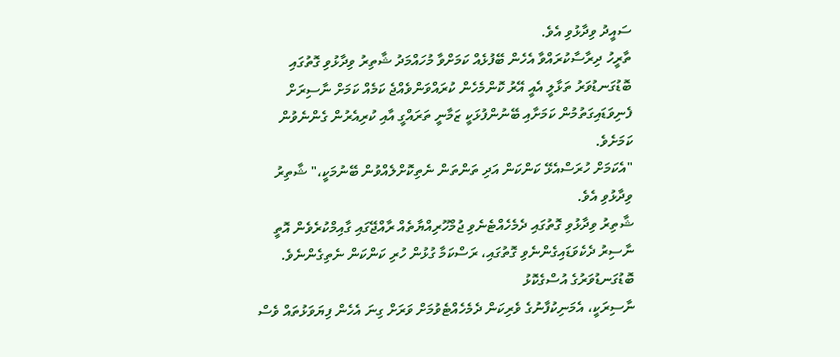ސައީދު ވިދާޅުވި އެވެ.
ތާރީހު ދިރާސާކުރައްވާ އެހެން ބޭފުޅެއް ކަމަށްވާ މުހައްމަދު ޝާތިރު ވިދާޅުވި ގޮތުގައި ބޮޑުގަނޑުވަރު ތަޅާލީ އެއީ އޭރު ކޮންމެހެން ކުރައްވަންވެއްޖެ ކަމެއް ކަމަށް ނާސިރަށް ފެނިވަޑައިގަތުމުން ކަމަށާއި ބޭނުންފުޅަކީ ޒަމާނީ ތަރައްގީ އާއި ކުރިއެރުން ގެންނެވުން ކަމަށެވެ.
"އެކަމަށް ހުރަސްއެޅޭ ކަންކަން އަދި ތަންތަން ނެތިކޮށްލެއްވުން ބޭނުމަކީ،" ޝާތިރު ވިދާޅުވި އެވެ.
ޝާތިރު ވިދާޅުވި ގޮތުގައި ދެމެހެއްޓެނެވި ޖުމްހޫރިއްޔާތެއް ރާއްޖޭގައި ގާއިމްކުރެވެން އޮތީ ނާސިރު ދެކެވަޑައިގެންނެވި ގޮތުގައި، ރަސްކަމާ ގުޅުން ހުރި ކަންކަން ނެތިގެންނެވެ.
ބޮޑުގަނޑުވަރުގެ އުސްގެކޮޅު
ނާސިރަކީ، އެމަނިކުފާނުގެ ވެރިކަން ދެމެހެއްޓެވުމަށް ވަރަށް ގިނަ އެހެން ފިޔަވަޅުތައް ވެސް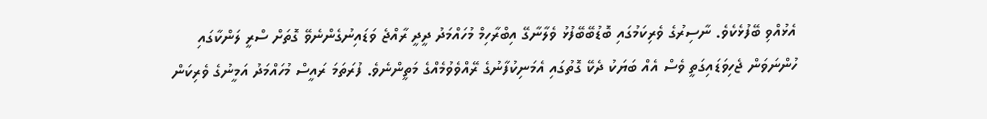އެޅުއްވި ބޭފުޅެކެވެ. ނާސިރުގެ ވެރިކަމުގައި ބޮޑުބޭބޭފުޅު ވެލާނާގޭ އިބްރާހިމް މުހައްމަދު ދީދީ ރާއްޖެ ވަޑައިނުގެންނެވޭ ގޮތަށް ސްރީ ލަންކާގައި ހުންނަވަން ޖެހިވަޑައިގަތީ ވެސް އެއް ބަޔަކު ދެކޭ ގޮތުގައި އެމަނިކުފާނުގެ ރޭއްވެވުމެއްގެ މަތީންނެވެ. ފުރަތަމަ ރައީސް މުހައްމަދު އަމީނުގެ ވެރިކަން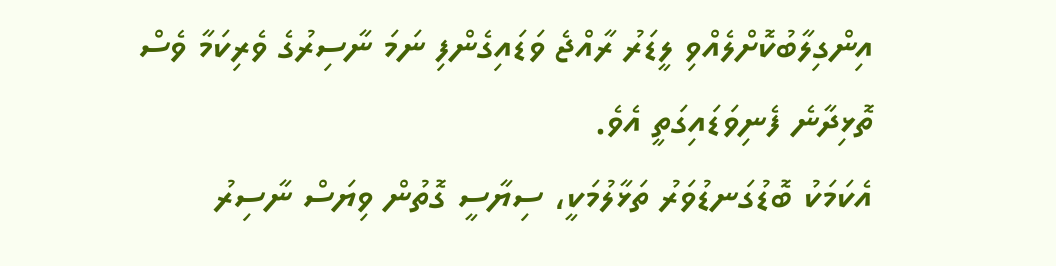އިންގިލާބުކޮށްލެއްވި ލީޑަރު ރާއްޖެ ވަޑައިގެންފި ނަމަ ނާސިރުގެ ވެރިކަމާ ވެސް ތޮޅިދާނެ ފެނިވަޑައިގަތީ އެވެ.
އެކަމަކު ބޮޑުގަނޑުވަރު ތަޅާލުމަކީ، ސިޔާސީ ގޮތުން ވިޔަސް ނާސިރު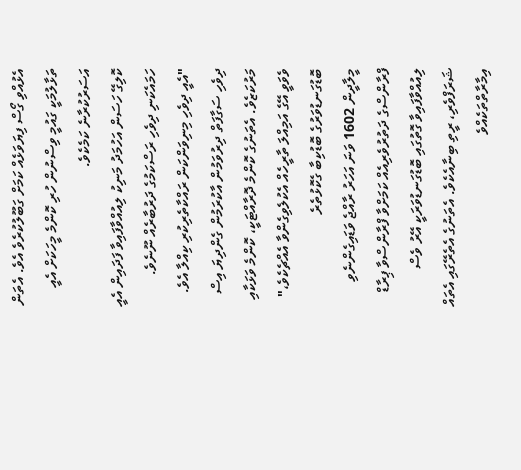އެޅުއްވި ގޯސް ފިޔަވަޅެއް ކަމަށް ގަބޫލުކުރެވެ އެވެ. އެތަން ތަޅާލުމަކީ ގައުމީ ވިސްނުން ހުރި ކޮންމެ މީހަކަށް އެއީ އަސަރުކުރާނެ ކަމެކެވެ.
ކޮލިގޭ ހަސަން އަހުމަދު މަނިކު ލިއުއްވާފައިވާ ފަދައިން އެއީ ހަމައެކަނި ދިވެހި ރަސްކަމުގެ ދަރުބާރެއް ނޫނެވެ.
"އެއީ ދިވެހި މިނިވަންކަން ރައްކާތެރިކުރި ކިއްލާ އެވެ. ދިވެހި ސަގާފަތް ދިރުވަމުން އާކުރަމުން ގެންދިޔަ އިސް މަރުކަޒެވެ. އެތަނުގެ ކޮންމެ ދޮރާއްޓަކީ، ކޮންމެ ވަޅަކާއި ވެވަވީ އޭގެ އަމިއްލަ ތާރީހެއް އެކުލެވިގެންވާ އެއްޗެކެވެ،"
ބޮޑުގަނޑުވަރުގެ ބޮޑުކިބާ ގެކޮޅުތެރެ
މީލާދީން 1602 ވަނަ އަހަރު ރާއްޖެ ވަޑައިގެންނެވި ފްރާންސްގެ ދަތުރުވެރިއެއް ކަމަށްވާ ފްރާންސްވާ ޕިރާޑް ލިއުއްވާފައިވާ ގޮތުގައި ބޮޑުގަނޑުވަރަކީ އޭރު ވެސް ޝަރަފްވެރި، ރީތި ބިނާއެކެވެ. އެތަނުގެ އެތެރޭގައި އެތައް އިމާރާތްތަކެއްވެ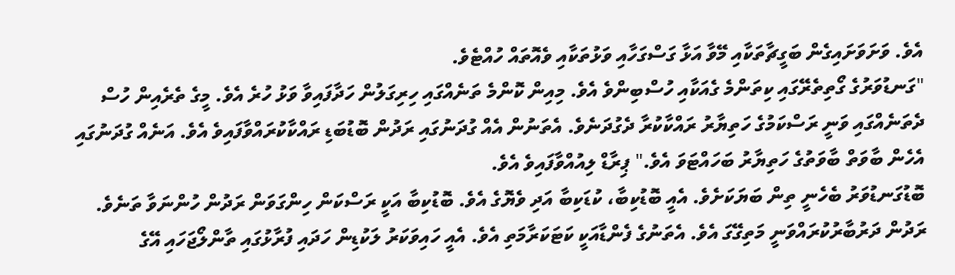އެވެ. ވަށަވަށައިގެން ބަގީޗާތަކާއި މޭވާ އަޅާ ގަސްގަހާއި ވަޅުތަކާއި ވެއޮތައް ހުއްޓެވެ.
"ގަނޑުވަރުގެ ގޯތިތެރޭގައި ކިތަންމެ ގެއަކާއި ހުސްބިންވެ އެވެ. މިއިން ކޮންމެ ތަނެއްގައި ހިރިގަލުން ހަދާފައިވާ ވަޅު ހުރެ އެވެ. މީގެ ތެރެއިން ހުސް ދެތަނެއްގައި ވަނީ ރަސްކަމުގެ ހަތިޔާރު ރައްކާކުރާ ދެގުދަނެވެ. އެތަނުން އެއް ގުދަނުގައި ރަދުން ބޮޑުބަޑި ރައްކާކުރައްވާފައިވެ އެވެ. އަނެއް ގުދަނުގައި އެހެން ބާވަތް ބާވަތުގެ ހަތިޔާރު ބަހައްޓަވަ އެވެ." ޕިރާޑް ލިއުއްވާފައިވެ އެވެ.
ބޮޑުގަނޑުވަރު ބެހެނީ ތިން ބަޔަކަށެވެ. އެއީ ބޮޑުކިބާ، ކުޑަކިބާ އަދި ވެޔޮގެ އެވެ. ބޮޑުކިބާ އަކީ ރަސްކަން ހިންގަވަން ރަދުން ހުންނަވާ ތަނެވެ. ރަދުން ދަރުބާރުކުރައްވަނީ މަތިގޭގަ އެވެ. އެތަނުގެ ފެންޑާއަކީ ކަޓަކަރާމަތި އެވެ. އެއީ ހައިވަކަރު ލަކުޑިން ހަދައި ފުރާޅުގައި ތާންލޯޖަހައި އޭގެ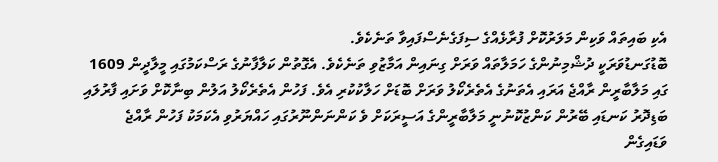އެކި ބައިތައް ވަކިން މަލަރުކޮށް ފުރާޅެއްގެ ސިފަގެނެސްފައިވާ ތަނެކެވެ.
ބޮޑުގަނޑުވަރަކީ ދުޝްމިނުންގެ ހަމަލާތައް ވަރަށް ގިނައިން އަމާޒުވި ތަނެކެވެ. އެގޮތުން ކަލާފާނުގެ ރަސްކަމުގައި މީލާދީން 1609 ގައި މަލާބާރީން ރާއްޖެ އަރައި އެތަނުގެ އެތެރެކޯލު ވަރަށް ބޮޑަށް ހަލާކުކުރި އެވެ. ފަހުން އެތެރެކޯލު އަލުން ބިނާކޮށް ވަށައި ފާރުލައި ބަޑިދޮރު ކަނޑައި ބޭރުން ކަންޒުކޮނުނީ މަލާބާރީންގެ އަސީރަކަށް ވެ ކަންނަންނޫރުގައި ހައްޔަރުވި އެކަމަކު ފަހުން ރާއްޖެ ވަޑައިގެން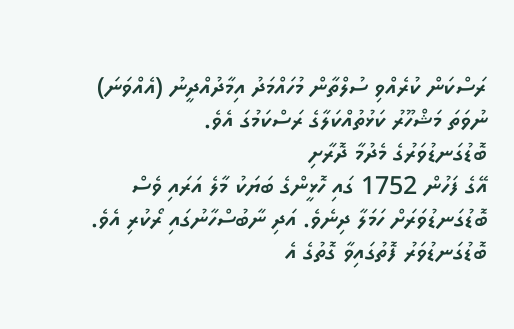ރަސްކަން ކުރެއްވި ސުލްތާން މުހައްމަދު އިމާދުއްދީނު (އެއްވަނަ) ނުވަތަ މަޝްހޫރު ކަޅުތުއްކަލާގެ ރަސްކަމުގަ އެވެ.
ބޮޑުގަނޑުވަރުގެ މެދުމާ ދޮރާށި
އޭގެ ފަހުން 1752 ގައި ހޮޅީންގެ ބަޔަކު މާލެ އަރައި ވެސް ބޮޑުގަނޑުވަރަށް ހަމަލާ ދިނެވެ. އަދި ނާބުސްހާނުގައި ރޯކުރި އެވެ. ބޮޑުގަނޑުވަރު ފޮތުގައިވާ ގޮތުގެ އެ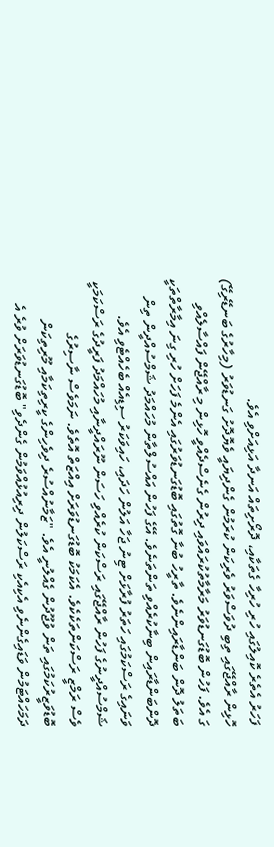ފަހަރު އެތެރެ ކޮއިލުގައި ހުރި ހުރިހާ ގެތަކާއި، ދޮރޯށިތައް އަނދާ އަޅިއަށްވި އެވެ.
ހޮޅިން ރާއްޖޭގައި ތިބި ދުވަސްވަރު ވެރިކަން ކުރަމުން ގެންދިޔައީ ވެޔޮދޮށު ގަނޑުވަރު (މިހާރުގެ ބަނޑޭރިގޭ) ގަ އެވެ. ފަހުން ބޮޑުގަނޑުވަރު މަރާމާތުކުރައްވައި ދިރުން ގެނެސްދެއްވީ ހޮޅިން މި ރާއްޖޭން ފައްސާލެއްވި ބަތަލު ދޮން ބަންޑާރައިންނެވެ. ތާރީހު ބުނާ ގޮތުގައި ބޮޑުގަނޑުވަރުގައި އެންމެ ފަހަށް ހުރި ގިނަ އިމާރާތްތަކީ ދޮންބަންޑާރައިން ބިނާކުރެއްވި ތަންތަނެވެ. އޭގެ ފަހުން އައްސުލްތާން މުހައްމަދު ޝަމްސުއްދީން ތިން ވަނައިގެ ރަސްކަމުގައި ހަތަރު ފުރާޅަށް ޓިނު ޖަހާ އަލުން ހަދައި، ހައިވަކަރު ސިޑިއެއް ބެހެއްޓެވި އެވެ.
ޝަމްސުއްދީނުގެ ފަހުން ރާއްޖޭގައި ރަސްކަން ކުރެއްވި ހަސަން ނޫރައްދީނާއި މުހައްމަދު ފަރީދުގެ ރަސްކަމަކީ ވެސް ރަމްޒީ ރަސްކަންތަކެކެވެ. އެކަމަކު ބޮޑުގަނޑުވަރަށް އިއްޒަތް އޮތެވެ. ނަމަވެސް ނާސިރުގެ ބޮޑުވަޒީރުކަމުގައި ތަން ވުޖޫދުން ގެއްލުނީ އެވެ. "ޒަމާނުއްސުރެ ދިވެހިންގެ ކީރިތިކަމާއި މޫރިތިކަން ދަމަހައްޓަމުން ވަޑައިގެންނެވި އެކިއެކި ރަސްކަލުން ދިރިއުޅުއްވަމުން ގެންދެވި" ބޮޑުގަނޑުވަރަށް ވުރެ އެ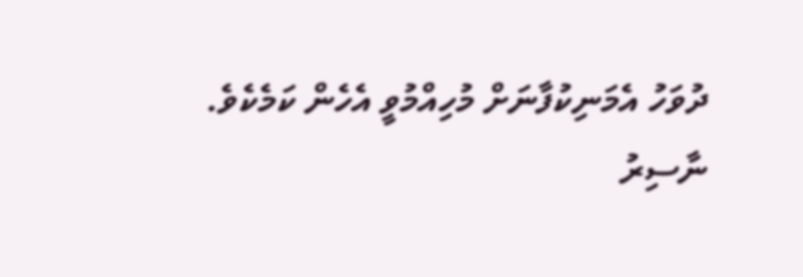ދުވަހު އެމަނިކުފާނަށް މުހިއްމުވީ އެހެން ކަމެކެވެ.
ނާސިރު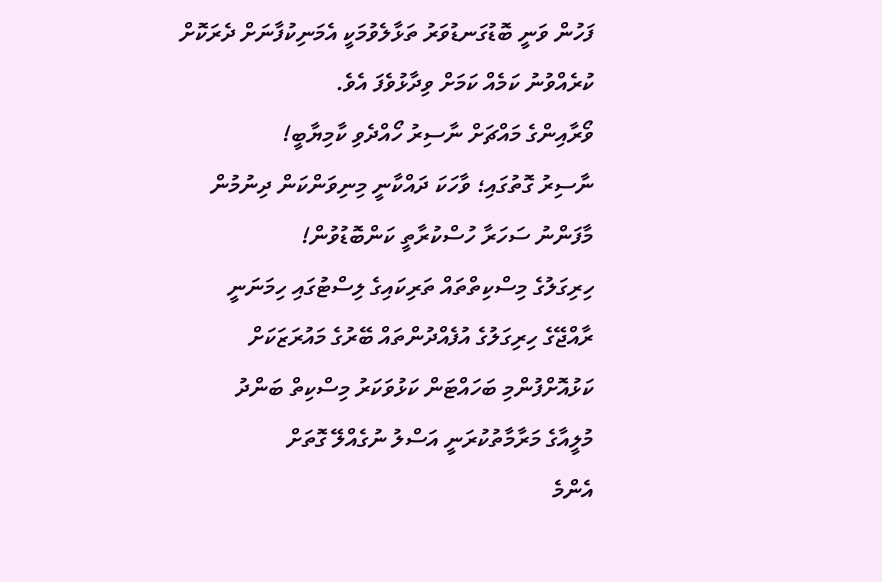ފަހުން ވަނީ ބޮޑުގަނޑުވަރު ތަޅާލެވުމަކީ އެމަނިކުފާނަށް ދެރަކޮށް ކުރެއްވުނު ކަމެއް ކަމަށް ވިދާޅުވެފަ އެވެ.
ވޯރާއިންގެ މައްޗަށް ނާސިރު ހޯއްދެވި ކާމިޔާބީ!
ނާސިރު ގޮތުގައި؛ ވާހަކަ ދައްކާނީ މިނިވަންކަން ދިނުމުން
މާފަންނު ސަހަރާ ހުސްކުރާތީ ކަންބޮޑުވުން!
ހިރިގަލުގެ މިސްކިތްތައް ތަރިކައިގެ ލިސްޓުގައި ހިމަނަނީ
ރާއްޖޭގެ ހިރިގަލުގެ އުފެއްދުންތައް ބޭރުގެ މައުރަޒަކަށް
ކަޅުއޮށްފުންމި ބަހައްޓަން ކަޅުވަކަރު މިސްކިތް ބަންދު
މުލީއާގެ މަރާމާތުކުރަނީ އަސްލު ނުގެއްލޭ ގޮތަށް
އެންމެ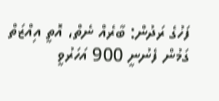ފަހުގެ ރަދުން: ބާރެއް ނެތް، އޮތީ އިއްޒަތް
ގަމުން ފެނުނީ 900 އަހަރުވީ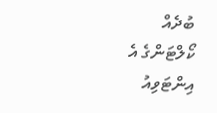ބުދެއް
ކޯލްޓަންގެ އެ އިންޓަވިއު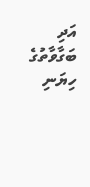އަދި ބަގާވާތުގެ ހިޔަނި